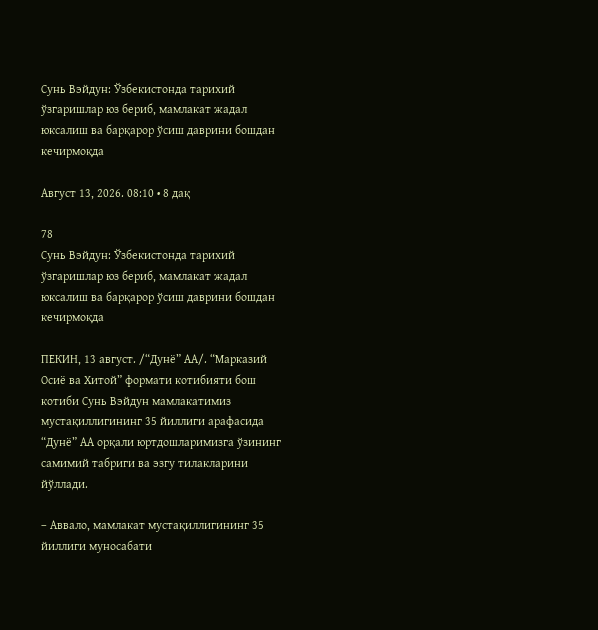Сунь Вэйдун: Ўзбекистонда тарихий ўзгаришлар юз бериб, мамлакат жадал юксалиш ва барқарор ўсиш даврини бошдан кечирмоқда

Август 13, 2026. 08:10 • 8 дақ

78
Сунь Вэйдун: Ўзбекистонда тарихий ўзгаришлар юз бериб, мамлакат жадал юксалиш ва барқарор ўсиш даврини бошдан кечирмоқда

ПЕКИН, 13 август. /“Дунё” АА/. “Марказий Осиё ва Хитой” формати котибияти бош котиби Сунь Вэйдун мамлакатимиз мустақиллигининг 35 йиллиги арафасида “Дунё” АА орқали юртдошларимизга ўзининг самимий табриги ва эзгу тилакларини йўллади.

– Аввало, мамлакат мустақиллигининг 35 йиллиги муносабати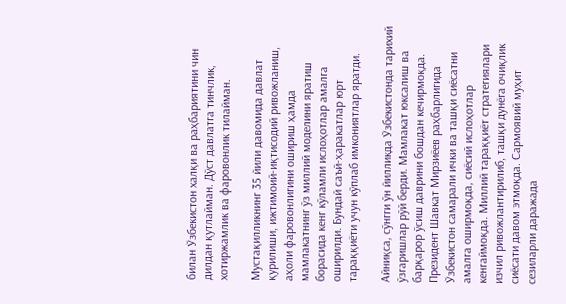билан Ўзбекистон халқи ва раҳбариятини чин дилдан қутлайман. Дўст давлатга тинчлик, хотиржамлик ва фаровонлик тилайман.

Мустақилликнинг 35 йили давомида давлат қурилиши, ижтимоий-иқтисодий ривожланиш, аҳоли фаровонлигини ошириш ҳамда мамлакатнинг ўз миллий моделини яратиш борасида кенг кўламли ислоҳотлар амалга оширилди. Бундай саъй-ҳаракатлар юрт тараққиёти учун кўплаб имкониятлар яратди.

Айниқса, сўнгги ўн йилликда Ўзбекистонда тарихий ўзгаришлар рўй берди. Мамлакат юксалиш ва барқарор ўсиш даврини бошдан кечирмоқда. Президент Шавкат Мирзиёев раҳбарлигида Ўзбекистон самарали ички ва ташқи сиёсатни амалга оширмоқда, сиёсий ислоҳотлар кенгаймоқда. Миллий тараққиёт стратегиялари изчил ривожлантирилиб, ташқи дунёга очиқлик сиёсати давом этмоқда. Сармоявий муҳит сезиларли даражада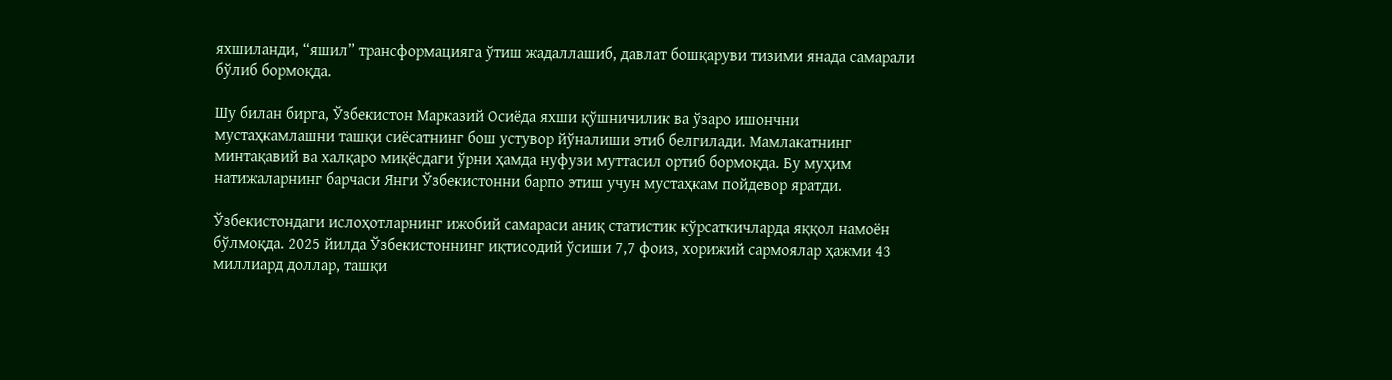яхшиланди, “яшил” трансформацияга ўтиш жадаллашиб, давлат бошқаруви тизими янада самарали бўлиб бормоқда.

Шу билан бирга, Ўзбекистон Марказий Осиёда яхши қўшничилик ва ўзаро ишончни мустаҳкамлашни ташқи сиёсатнинг бош устувор йўналиши этиб белгилади. Мамлакатнинг минтақавий ва халқаро миқёсдаги ўрни ҳамда нуфузи муттасил ортиб бормоқда. Бу муҳим натижаларнинг барчаси Янги Ўзбекистонни барпо этиш учун мустаҳкам пойдевор яратди.

Ўзбекистондаги ислоҳотларнинг ижобий самараси аниқ статистик кўрсаткичларда яққол намоён бўлмоқда. 2025 йилда Ўзбекистоннинг иқтисодий ўсиши 7,7 фоиз, хорижий сармоялар ҳажми 43 миллиард доллар, ташқи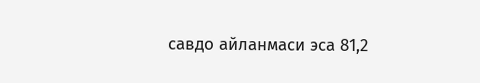савдо айланмаси эса 81,2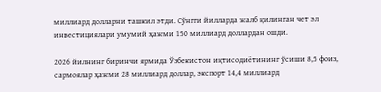миллиард долларни ташкил этди. Сўнгги йилларда жалб қилинган чет эл инвестициялари умумий ҳажми 150 миллиард доллардан ошди.

2026 йилнинг биринчи ярмида Ўзбекистон иқтисодиётининг ўсиши 8,5 фоиз, сармоялар ҳажми 28 миллиард доллар, экспорт 14,4 миллиард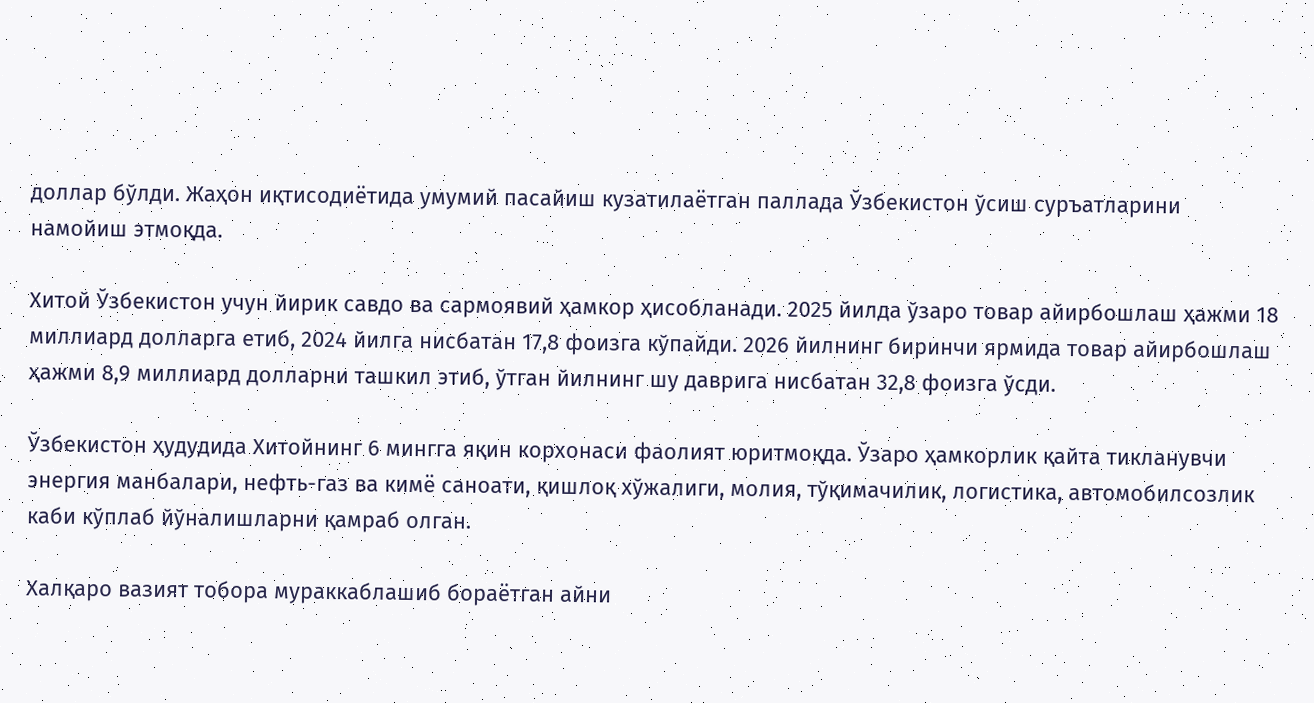доллар бўлди. Жаҳон иқтисодиётида умумий пасайиш кузатилаётган паллада Ўзбекистон ўсиш суръатларини намойиш этмоқда.

Хитой Ўзбекистон учун йирик савдо ва сармоявий ҳамкор ҳисобланади. 2025 йилда ўзаро товар айирбошлаш ҳажми 18 миллиард долларга етиб, 2024 йилга нисбатан 17,8 фоизга кўпайди. 2026 йилнинг биринчи ярмида товар айирбошлаш ҳажми 8,9 миллиард долларни ташкил этиб, ўтган йилнинг шу даврига нисбатан 32,8 фоизга ўсди.

Ўзбекистон ҳудудида Хитойнинг 6 мингга яқин корхонаси фаолият юритмоқда. Ўзаро ҳамкорлик қайта тикланувчи энергия манбалари, нефть-газ ва кимё саноати, қишлоқ хўжалиги, молия, тўқимачилик, логистика, автомобилсозлик каби кўплаб йўналишларни қамраб олган.

Халқаро вазият тобора мураккаблашиб бораётган айни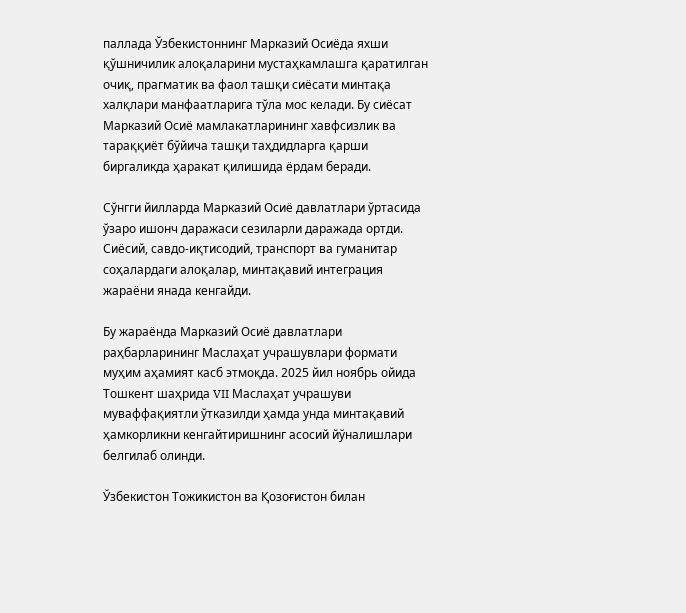паллада Ўзбекистоннинг Марказий Осиёда яхши қўшничилик алоқаларини мустаҳкамлашга қаратилган очиқ, прагматик ва фаол ташқи сиёсати минтақа халқлари манфаатларига тўла мос келади. Бу сиёсат Марказий Осиё мамлакатларининг хавфсизлик ва тараққиёт бўйича ташқи таҳдидларга қарши биргаликда ҳаракат қилишида ёрдам беради.

Сўнгги йилларда Марказий Осиё давлатлари ўртасида ўзаро ишонч даражаси сезиларли даражада ортди. Сиёсий, савдо-иқтисодий, транспорт ва гуманитар соҳалардаги алоқалар, минтақавий интеграция жараёни янада кенгайди.

Бу жараёнда Марказий Осиё давлатлари раҳбарларининг Маслаҳат учрашувлари формати муҳим аҳамият касб этмоқда. 2025 йил ноябрь ойида Тошкент шаҳрида VII Маслаҳат учрашуви муваффақиятли ўтказилди ҳамда унда минтақавий ҳамкорликни кенгайтиришнинг асосий йўналишлари белгилаб олинди.

Ўзбекистон Тожикистон ва Қозоғистон билан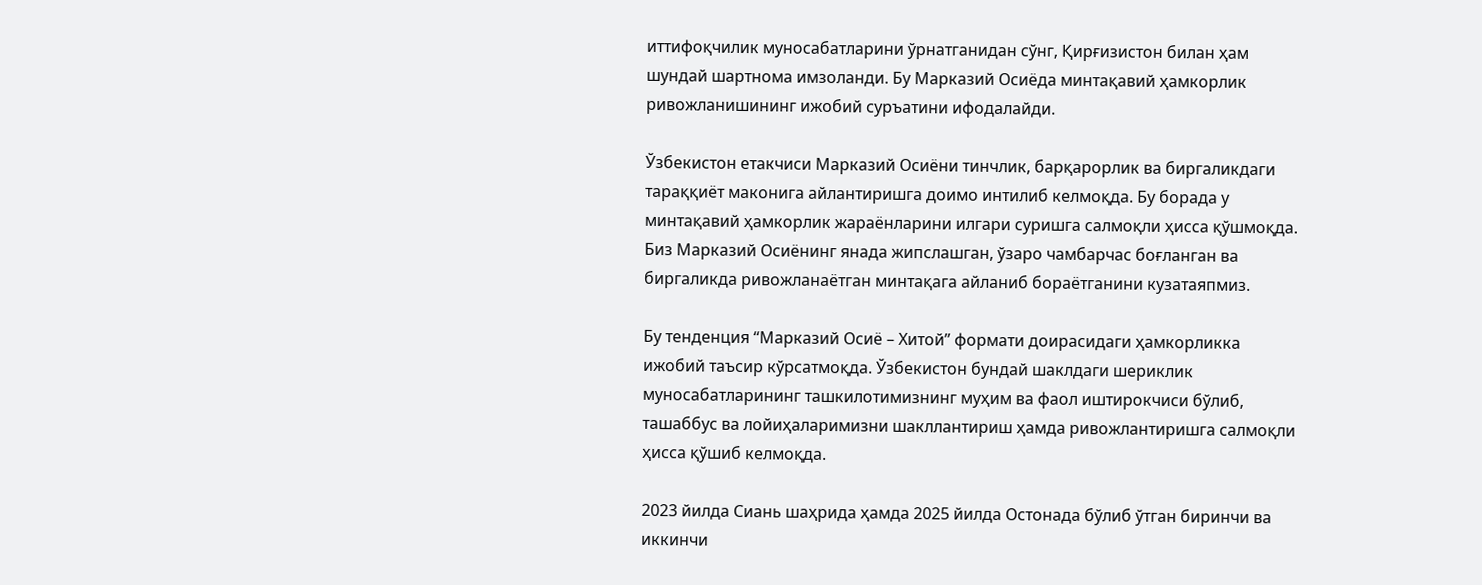иттифоқчилик муносабатларини ўрнатганидан сўнг, Қирғизистон билан ҳам шундай шартнома имзоланди. Бу Марказий Осиёда минтақавий ҳамкорлик ривожланишининг ижобий суръатини ифодалайди.

Ўзбекистон етакчиси Марказий Осиёни тинчлик, барқарорлик ва биргаликдаги тараққиёт маконига айлантиришга доимо интилиб келмоқда. Бу борада у минтақавий ҳамкорлик жараёнларини илгари суришга салмоқли ҳисса қўшмоқда. Биз Марказий Осиёнинг янада жипслашган, ўзаро чамбарчас боғланган ва биргаликда ривожланаётган минтақага айланиб бораётганини кузатаяпмиз.

Бу тенденция “Марказий Осиё – Хитой” формати доирасидаги ҳамкорликка ижобий таъсир кўрсатмоқда. Ўзбекистон бундай шаклдаги шериклик муносабатларининг ташкилотимизнинг муҳим ва фаол иштирокчиси бўлиб, ташаббус ва лойиҳаларимизни шакллантириш ҳамда ривожлантиришга салмоқли ҳисса қўшиб келмоқда.

2023 йилда Сиань шаҳрида ҳамда 2025 йилда Остонада бўлиб ўтган биринчи ва иккинчи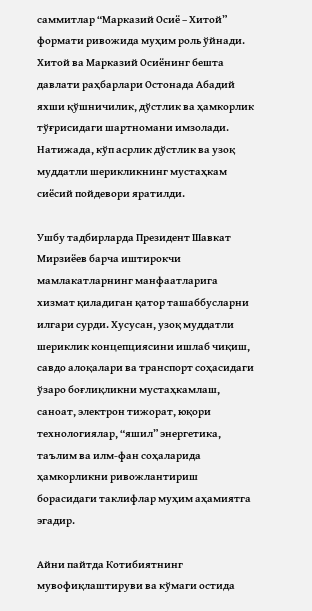саммитлар “Марказий Осиё – Хитой” формати ривожида муҳим роль ўйнади. Хитой ва Марказий Осиёнинг бешта давлати раҳбарлари Остонада Абадий яхши қўшничилик, дўстлик ва ҳамкорлик тўғрисидаги шартномани имзолади. Натижада, кўп асрлик дўстлик ва узоқ муддатли шерикликнинг мустаҳкам сиёсий пойдевори яратилди.

Ушбу тадбирларда Президент Шавкат Мирзиёев барча иштирокчи мамлакатларнинг манфаатларига хизмат қиладиган қатор ташаббусларни илгари сурди. Хусусан, узоқ муддатли шериклик концепциясини ишлаб чиқиш, савдо алоқалари ва транспорт соҳасидаги ўзаро боғлиқликни мустаҳкамлаш, саноат, электрон тижорат, юқори технологиялар, “яшил” энергетика, таълим ва илм-фан соҳаларида ҳамкорликни ривожлантириш борасидаги таклифлар муҳим аҳамиятга эгадир.

Айни пайтда Котибиятнинг мувофиқлаштируви ва кўмаги остида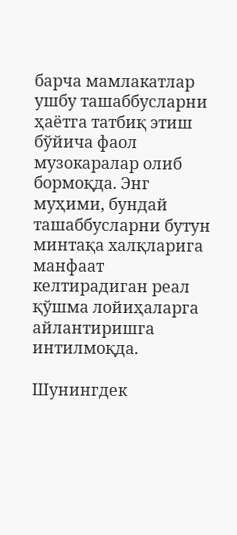барча мамлакатлар ушбу ташаббусларни ҳаётга татбиқ этиш бўйича фаол музокаралар олиб бормоқда. Энг муҳими, бундай ташаббусларни бутун минтақа халқларига манфаат келтирадиган реал қўшма лойиҳаларга айлантиришга интилмоқда.

Шунингдек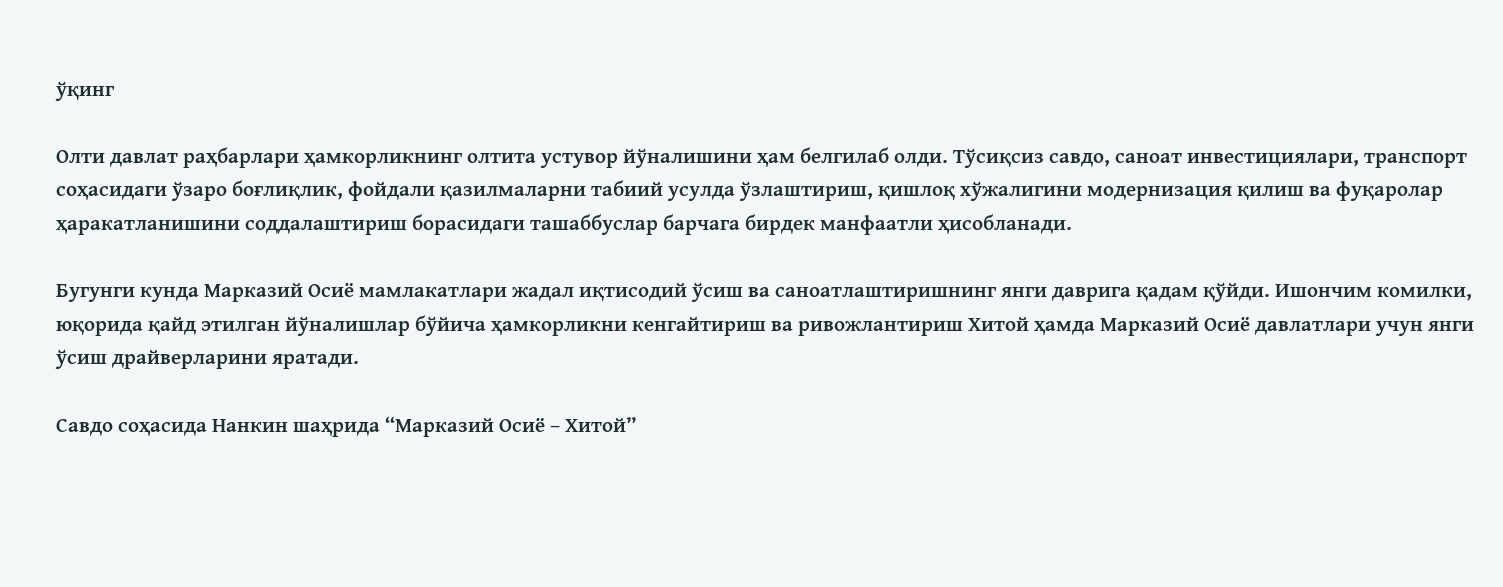ўқинг

Олти давлат раҳбарлари ҳамкорликнинг олтита устувор йўналишини ҳам белгилаб олди. Тўсиқсиз савдо, саноат инвестициялари, транспорт соҳасидаги ўзаро боғлиқлик, фойдали қазилмаларни табиий усулда ўзлаштириш, қишлоқ хўжалигини модернизация қилиш ва фуқаролар ҳаракатланишини соддалаштириш борасидаги ташаббуслар барчага бирдек манфаатли ҳисобланади.

Бугунги кунда Марказий Осиё мамлакатлари жадал иқтисодий ўсиш ва саноатлаштиришнинг янги даврига қадам қўйди. Ишончим комилки, юқорида қайд этилган йўналишлар бўйича ҳамкорликни кенгайтириш ва ривожлантириш Хитой ҳамда Марказий Осиё давлатлари учун янги ўсиш драйверларини яратади.

Савдо соҳасида Нанкин шаҳрида “Марказий Осиё – Хитой”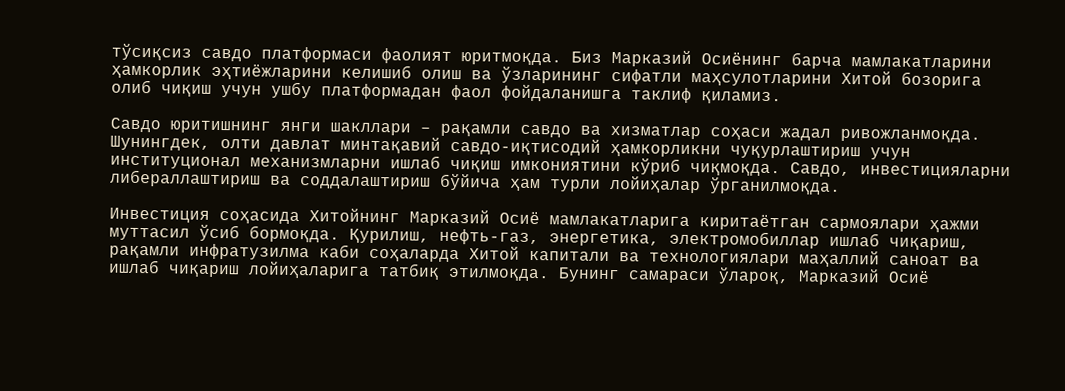тўсиқсиз савдо платформаси фаолият юритмоқда. Биз Марказий Осиёнинг барча мамлакатларини ҳамкорлик эҳтиёжларини келишиб олиш ва ўзларининг сифатли маҳсулотларини Хитой бозорига олиб чиқиш учун ушбу платформадан фаол фойдаланишга таклиф қиламиз.

Савдо юритишнинг янги шакллари – рақамли савдо ва хизматлар соҳаси жадал ривожланмоқда. Шунингдек, олти давлат минтақавий савдо-иқтисодий ҳамкорликни чуқурлаштириш учун институционал механизмларни ишлаб чиқиш имкониятини кўриб чиқмоқда. Савдо, инвестицияларни либераллаштириш ва соддалаштириш бўйича ҳам турли лойиҳалар ўрганилмоқда.

Инвестиция соҳасида Хитойнинг Марказий Осиё мамлакатларига киритаётган сармоялари ҳажми муттасил ўсиб бормоқда. Қурилиш, нефть-газ, энергетика, электромобиллар ишлаб чиқариш, рақамли инфратузилма каби соҳаларда Хитой капитали ва технологиялари маҳаллий саноат ва ишлаб чиқариш лойиҳаларига татбиқ этилмоқда. Бунинг самараси ўлароқ, Марказий Осиё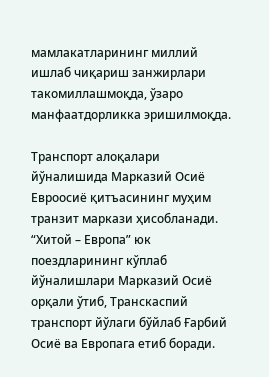мамлакатларининг миллий ишлаб чиқариш занжирлари такомиллашмоқда, ўзаро манфаатдорликка эришилмоқда.

Транспорт алоқалари йўналишида Марказий Осиё Евроосиё қитъасининг муҳим транзит маркази ҳисобланади. “Хитой – Европа” юк поездларининг кўплаб йўналишлари Марказий Осиё орқали ўтиб, Транскаспий транспорт йўлаги бўйлаб Ғарбий Осиё ва Европага етиб боради.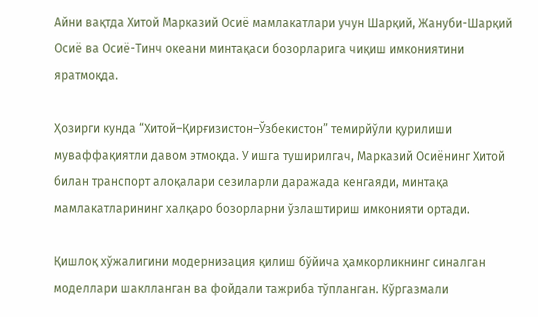Айни вақтда Хитой Марказий Осиё мамлакатлари учун Шарқий, Жануби-Шарқий Осиё ва Осиё-Тинч океани минтақаси бозорларига чиқиш имкониятини яратмоқда.

Ҳозирги кунда “Хитой–Қирғизистон–Ўзбекистон” темирйўли қурилиши муваффақиятли давом этмоқда. У ишга туширилгач, Марказий Осиёнинг Хитой билан транспорт алоқалари сезиларли даражада кенгаяди, минтақа мамлакатларининг халқаро бозорларни ўзлаштириш имконияти ортади.

Қишлоқ хўжалигини модернизация қилиш бўйича ҳамкорликнинг синалган моделлари шаклланган ва фойдали тажриба тўпланган. Кўргазмали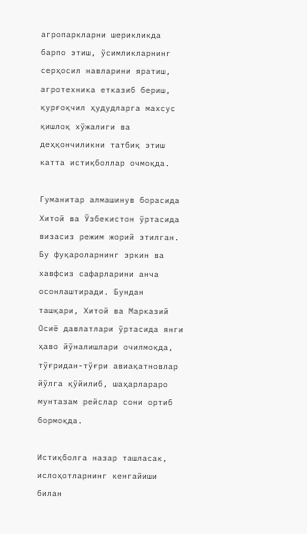агропаркларни шерикликда барпо этиш, ўсимликларнинг серҳосил навларини яратиш, агротехника етказиб бериш, қурғоқчил ҳудудларга махсус қишлоқ хўжалиги ва деҳқончиликни татбиқ этиш катта истиқболлар очмоқда.

Гуманитар алмашинув борасида Хитой ва Ўзбекистон ўртасида визасиз режим жорий этилган. Бу фуқароларнинг эркин ва хавфсиз сафарларини анча осонлаштиради. Бундан ташқари, Хитой ва Марказий Осиё давлатлари ўртасида янги ҳаво йўналишлари очилмоқда, тўғридан-тўғри авиақатновлар йўлга қўйилиб, шаҳарлараро мунтазам рейслар сони ортиб бормоқда.

Истиқболга назар ташласак, ислоҳотларнинг кенгайиши билан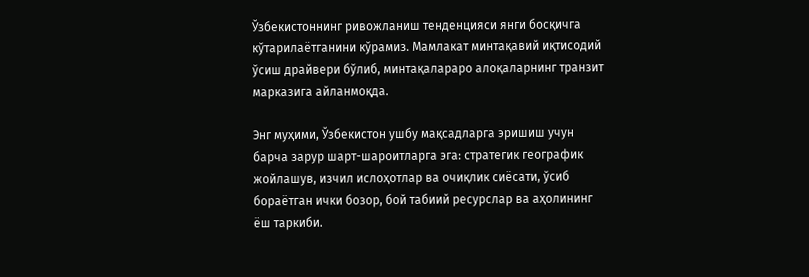Ўзбекистоннинг ривожланиш тенденцияси янги босқичга кўтарилаётганини кўрамиз. Мамлакат минтақавий иқтисодий ўсиш драйвери бўлиб, минтақалараро алоқаларнинг транзит марказига айланмоқда.

Энг муҳими, Ўзбекистон ушбу мақсадларга эришиш учун барча зарур шарт-шароитларга эга: стратегик географик жойлашув, изчил ислоҳотлар ва очиқлик сиёсати, ўсиб бораётган ички бозор, бой табиий ресурслар ва аҳолининг ёш таркиби.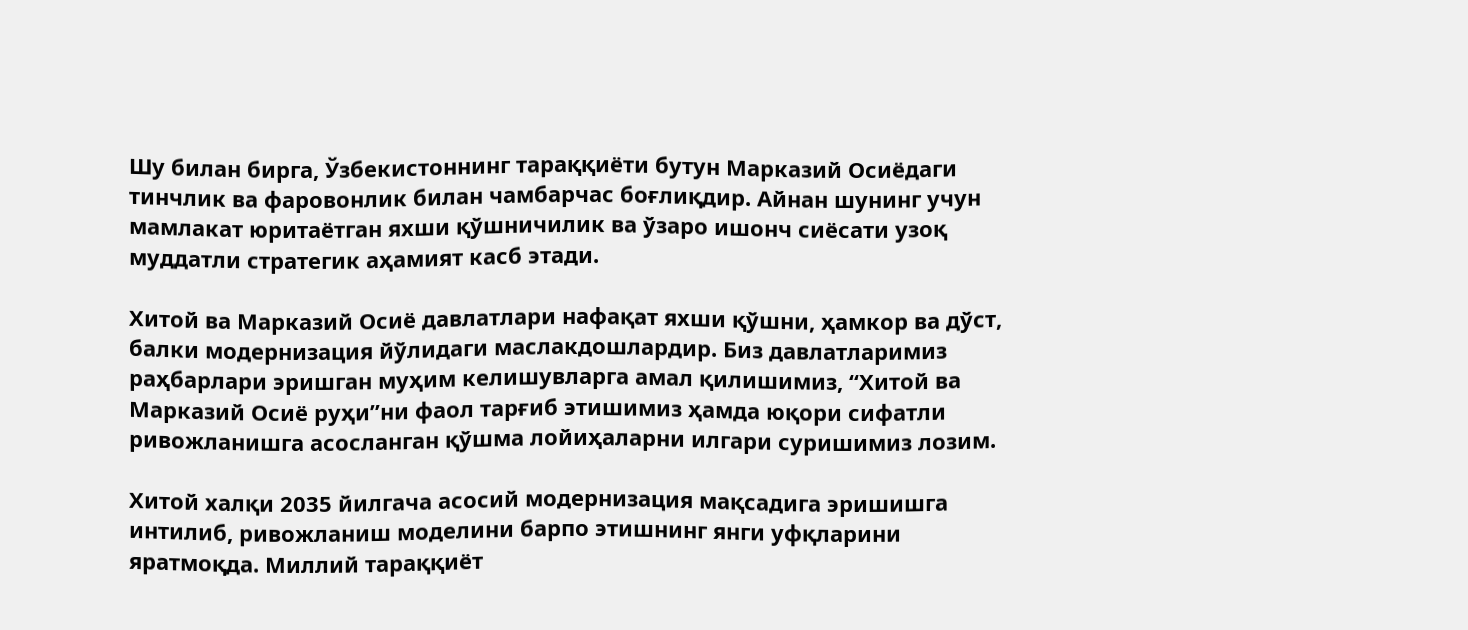Шу билан бирга, Ўзбекистоннинг тараққиёти бутун Марказий Осиёдаги тинчлик ва фаровонлик билан чамбарчас боғлиқдир. Айнан шунинг учун мамлакат юритаётган яхши қўшничилик ва ўзаро ишонч сиёсати узоқ муддатли стратегик аҳамият касб этади.

Хитой ва Марказий Осиё давлатлари нафақат яхши қўшни, ҳамкор ва дўст, балки модернизация йўлидаги маслакдошлардир. Биз давлатларимиз раҳбарлари эришган муҳим келишувларга амал қилишимиз, “Хитой ва Марказий Осиё руҳи”ни фаол тарғиб этишимиз ҳамда юқори сифатли ривожланишга асосланган қўшма лойиҳаларни илгари суришимиз лозим.

Хитой халқи 2035 йилгача асосий модернизация мақсадига эришишга интилиб, ривожланиш моделини барпо этишнинг янги уфқларини яратмоқда. Миллий тараққиёт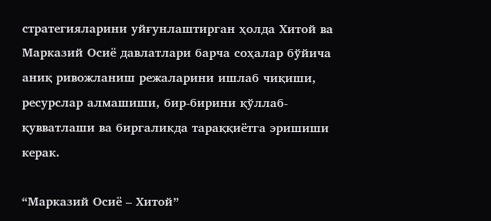стратегияларини уйғунлаштирган ҳолда Хитой ва Марказий Осиё давлатлари барча соҳалар бўйича аниқ ривожланиш режаларини ишлаб чиқиши, ресурслар алмашиши, бир-бирини қўллаб-қувватлаши ва биргаликда тараққиётга эришиши керак.

“Марказий Осиё – Хитой”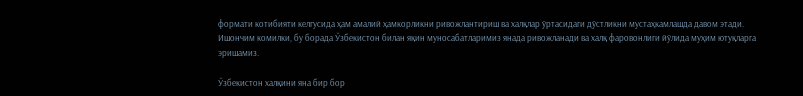формати котибияти келгусида ҳам амалий ҳамкорликни ривожлантириш ва халқлар ўртасидаги дўстликни мустаҳкамлашда давом этади. Ишончим комилки, бу борада Ўзбекистон билан яқин муносабатларимиз янада ривожланади ва халқ фаровонлиги йўлида муҳим ютуқларга эришамиз.

Ўзбекистон халқини яна бир бор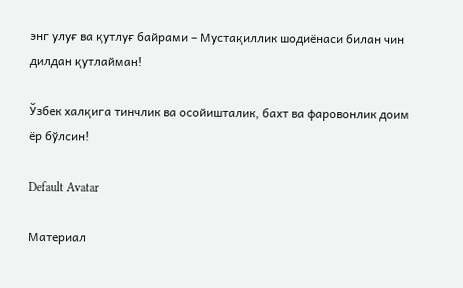энг улуғ ва қутлуғ байрами – Мустақиллик шодиёнаси билан чин дилдан қутлайман!

Ўзбек халқига тинчлик ва осойишталик, бахт ва фаровонлик доим ёр бўлсин!

Default Avatar

Материал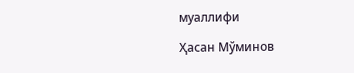муаллифи

Ҳасан Мўминов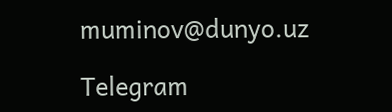muminov@dunyo.uz

Telegram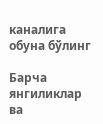каналига обуна бўлинг

Барча янгиликлар ва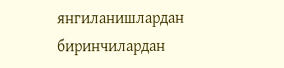янгиланишлардан биринчилардан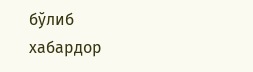бўлиб хабардор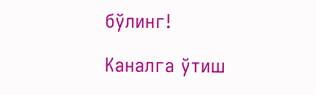бўлинг!

Каналга ўтиш